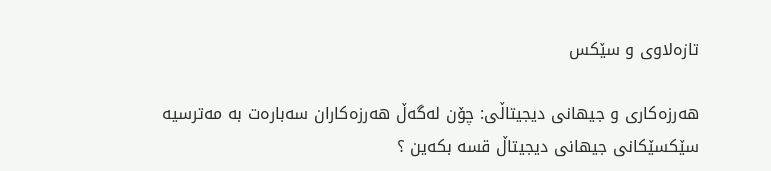تازەلاوی و سێکس

هەرزەکاری و جیهانی دیجیتاڵی: چۆن لەگەڵ هەرزەکاران سەبارەت بە مەترسیە سێکسێکانی جیهانی دیجیتاڵ قسە بکەین ؟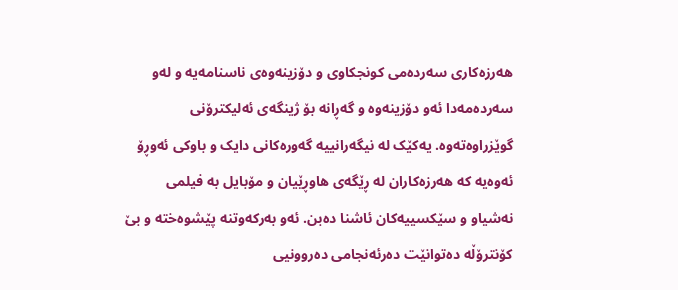هەرزەکاری سەردەمی کونجکاوی و دۆزینەوەی ناسنامەیە و لەو سەردەمەدا ئەو دۆزینەوە و گەڕانە بۆ ژینگەی ئەلیکترۆنی گوێزراوەتەوە. یەکێک لە نیگەرانییە گەورەکانی دایک و باوکی ئەوڕۆ ئەوەیە کە هەرزەکاران لە ڕێگەی هاوڕێیان و مۆبایل بە فیلمی نەشیاو و سێکسییەکان ئاشنا دەبن. ئەو بەرکەوتنە پێشوەختە و بێ کۆنترۆڵە دەتوانێت دەرئەنجامی دەروونیی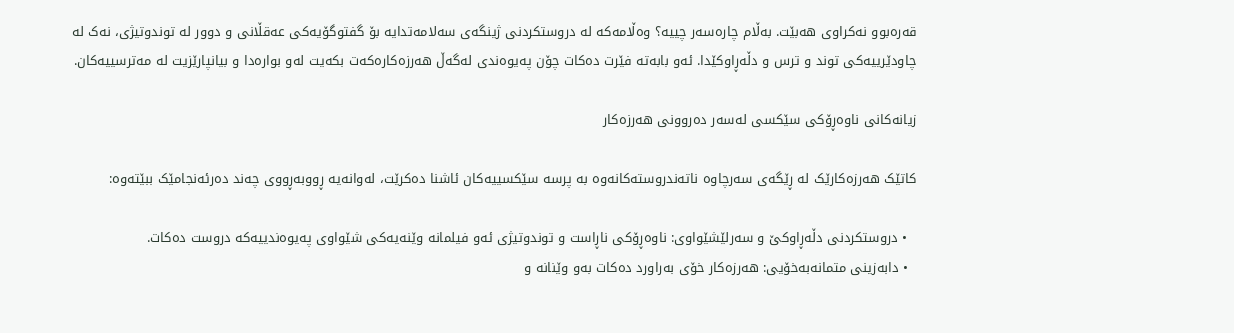قەرەبوو نەکراوی هەبێت. بەڵام چارەسەر چییە؟ وەڵامەکە لە دروستکردنی ژینگەی سەلامەتدایە بۆ گفتوگۆیەکی عەقڵانی و دوور لە توندوتیژی، نەک لە چاودێرییەکی توند و ترس و دڵەڕاوکێدا. ئەو بابەتە فێرت دەکات چۆن پەیوەندی لەگەڵ هەرزەکارەکەت بکەیت لەو بوارەدا و بیانپارێزیت لە مەترسییەکان.

زیانەکانی ناوەڕۆکی سێکسی لەسەر دەروونی هەرزەکار

کاتێک هەرزەکارێک لە ڕێگەی سەرچاوە ناتەندروستەکانەوە بە پرسە سێکسییەکان ئاشنا دەکرێت، لەوانەیە ڕووبەڕووی چەند دەرئەنجامێک ببێتەوە:

  • دروستکردنی دڵەڕاوکێ و سەرلێشێواوی: ناوەڕۆکی ناڕاست و توندوتیژی ئەو فیلمانە وێنەیەکی شێواوی پەیوەندییەکە دروست دەکات.
  • دابەزینی متمانەبەخۆیی: هەرزەکار خۆی بەراورد دەکات بەو وێنانە و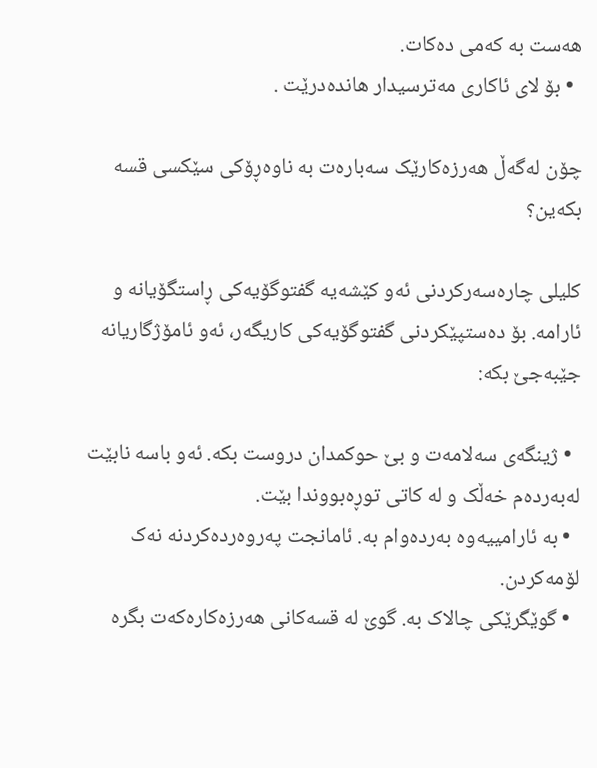هەست بە کەمی دەکات.
  • بۆ لای ئاکاری مەترسیدار هاندەدرێت .

چۆن لەگەڵ هەرزەکارێک سەبارەت بە ناوەڕۆکی سێکسی قسە بکەین؟

کلیلی چارەسەرکردنی ئەو کێشەیە گفتوگۆیەکی ڕاستگۆیانە و ئارامە. بۆ دەستپێکردنی گفتوگۆیەکی کاریگەر، ئەو ئامۆژگاریانە جێبەجێ بکە:

  • ژینگەی سەلامەت و بێ حوکمدان دروست بکە. ئەو باسە نابێت لەبەردەم خەڵک و لە کاتی توڕەبووندا بێت.
  • بە ئارامییەوە بەردەوام بە. ئامانجت پەروەردەکردنە نەک لۆمەکردن.
  • گوێگرێکی چالاک بە. گوێ لە قسەکانی هەرزەکارەکەت بگرە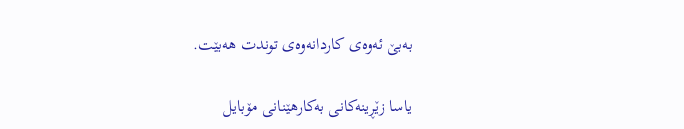بەبێ ئەوەی کاردانەوەی توندت هەبێت.

یاسا زێڕینەکانی بەکارهێنانی مۆبایل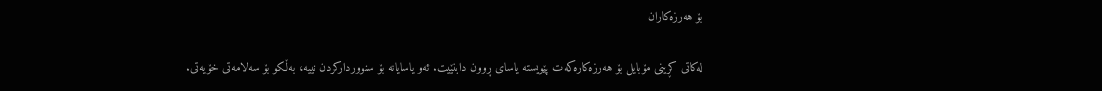بۆ هەرزەکاران

لەکاتی کڕینی مۆبایل بۆ هەرزەکارەکەت پێویستە یاسای ڕوون دابنێیت. ئەو یاسایانە بۆ سنووردارکردن نییە، بەڵکو بۆ سەلامەتی خۆیەتی.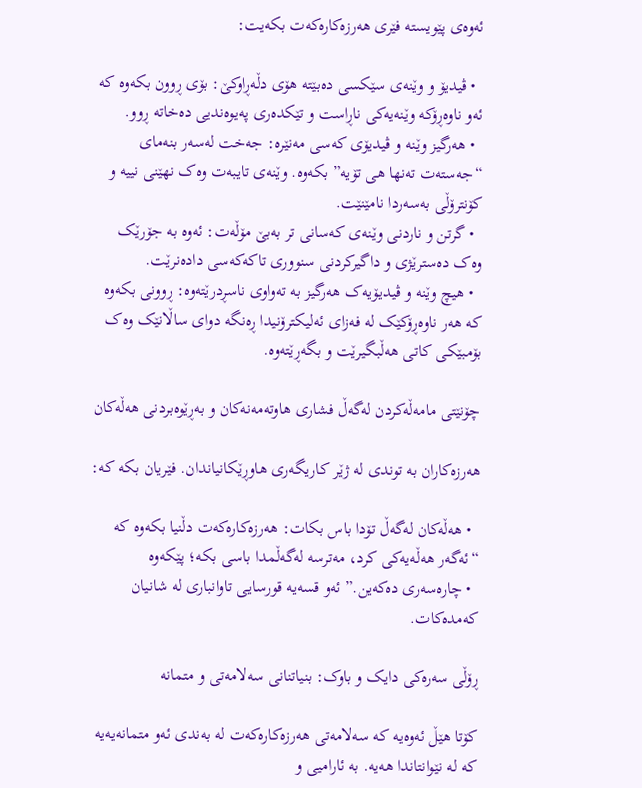ئەوەی پێویستە فێری هەرزەکارەکەت بکەیت:

  • ڤیدیۆ و وێنەی سێکسی دەبێتە هۆی دڵەڕاوکێ: بۆی ڕوون بکەوە کە ئەو ناوەڕۆکە وێنەیەکی ناڕاست و تێکدەری پەیوەندیی دەخاتە ڕوو.
  • هەرگیز وێنە و ڤیدیۆی کەسی مەنێرە: جەخت لەسەر بنەمای “جەستەت تەنها هی تۆیە” بکەوە. وێنەی تایبەت وەک نهێنی نییە و کۆنترۆڵی بەسەردا نامێنێت.
  • گرتن و ناردنی وێنەی کەسانی تر بەبێ مۆڵەت: ئەوە بە جۆرێک وەک دەسترێژی و داگیرکردنی سنووری تاکەکەسی دادەنرێت.
  • هیچ وێنە و ڤیدیۆیەک هەرگیز بە تەواوی ناسڕدرێتەوە: ڕوونی بکەوە کە هەر ناوەڕۆکێک لە فەزای ئەلیکترۆنیدا ڕەنگە دوای ساڵانێک وەک بۆمبێکی کاتی هەڵبگیرێت و بگەڕێتەوە.

چۆنێتی مامەڵەکردن لەگەڵ فشاری هاوتەمەنەکان و بەڕێوەبردنی هەڵەکان

هەرزەکاران بە توندی لە ژێر کاریگەری هاوڕێکانیاندان. فێریان بکە کە:

  • هەڵەکان لەگەڵ تۆدا باس بکات: هەرزەکارەکەت دڵنیا بکەوە کە “ئەگەر هەڵەیەکی کرد، مەترسە لەگەڵمدا باسی بکە؛ پێکەوە
  • چارەسەری دەکەین.” ئەو قسەیە قورسایی تاوانباری لە شانیان کەمدەکات.

ڕۆڵی سەرەکی دایک و باوک: بنیاتنانی سەلامەتی و متمانە

کۆتا هێڵ ئەوەیە کە سەلامەتی هەرزەکارەکەت لە بەندی ئەو متمانەیەیە کە لە نێوانتاندا هەیە. بە ئارامیی و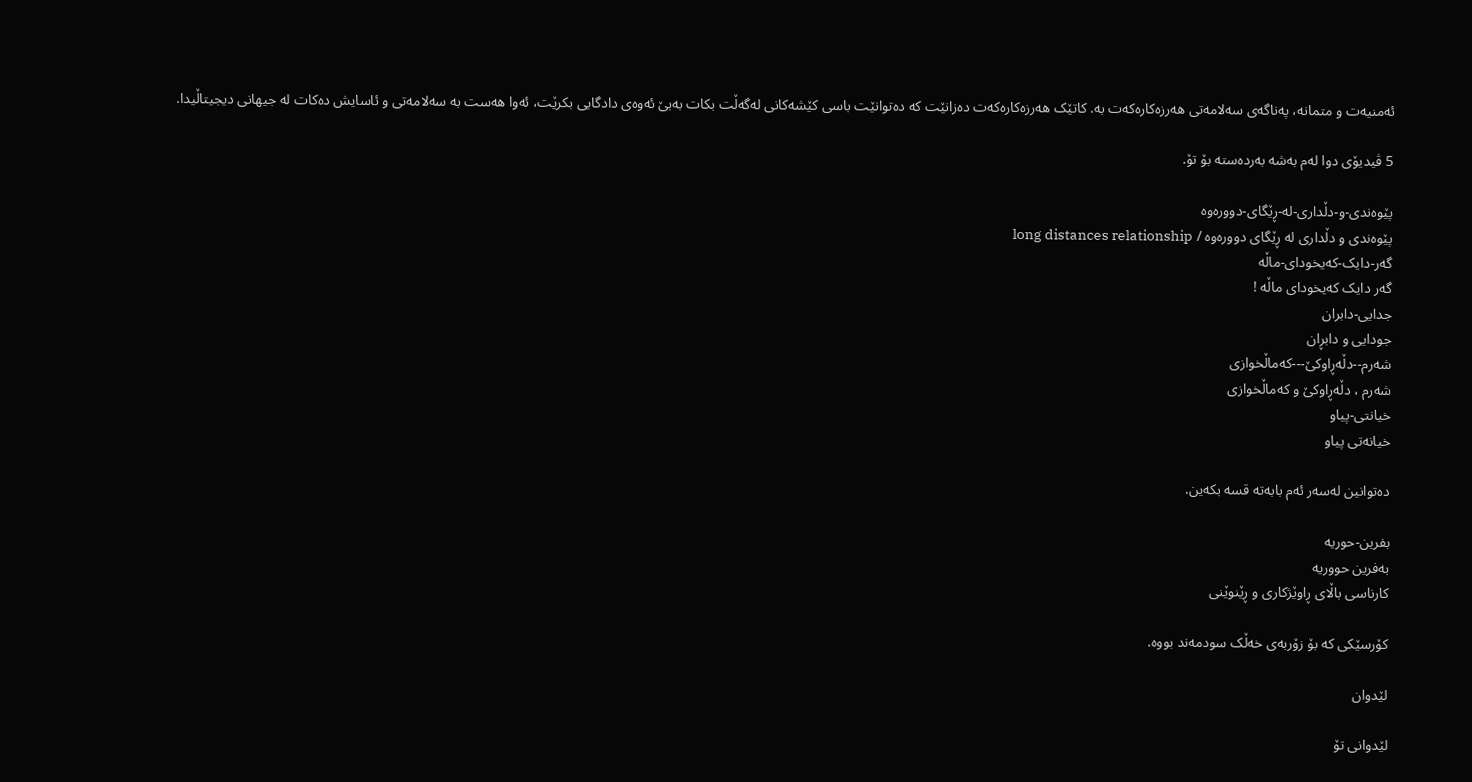ئەمنیەت و متمانە، پەناگەی سەلامەتی هەرزەکارەکەت بە. کاتێک هەرزەکارەکەت دەزانێت کە دەتوانێت باسی کێشەکانی لەگەڵت بکات بەبێ ئەوەی دادگایی بکرێت، ئەوا هەست بە سەلامەتی و ئاسایش دەکات لە جیهانی دیجیتاڵیدا.

5 ڤیدیۆی دوا لەم بەشە بەردەستە بۆ تۆ.

پێوەندی-و-دڵداری-لە-ڕێگای-دوورەوە
پێوەندی و دڵداری لە ڕێگای دوورەوە / long distances relationship
گەر-دایک-کەیخودای-ماڵە
گەر دایک کەیخودای ماڵە !
جدایی-دابران
جودایی و دابڕان
شەرم--دڵەڕاوکێ---کەماڵخوازی
شەرم ، دڵەڕاوکێ و کەماڵخوازی
خیانتی-پیاو
خیانەتی پیاو

دەتوانین لەسەر ئەم بابه‌ته قسه بکەین.

بفرین-حوریه
بەفرین حووریە
کارناسی باڵای ڕاوێژکاری و ڕێنوێنی

کۆرسێکی کە بۆ زۆربەی خەڵک سودمەند بووە.

لێدوان

لێدوانی تۆ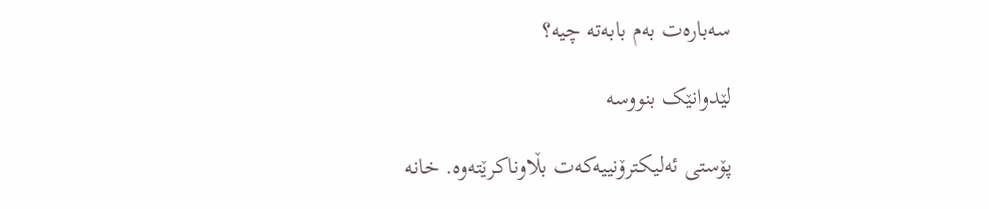سه‌باره‌ت به‌م بابه‌ته چیه؟

لێدوانێک بنووسە

پۆستی ئەلیکترۆنییەکەت بڵاوناکرێتەوە. خانە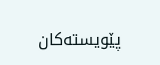پێویستەکان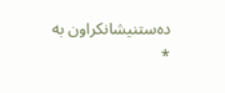دەستنیشانکراون بە *